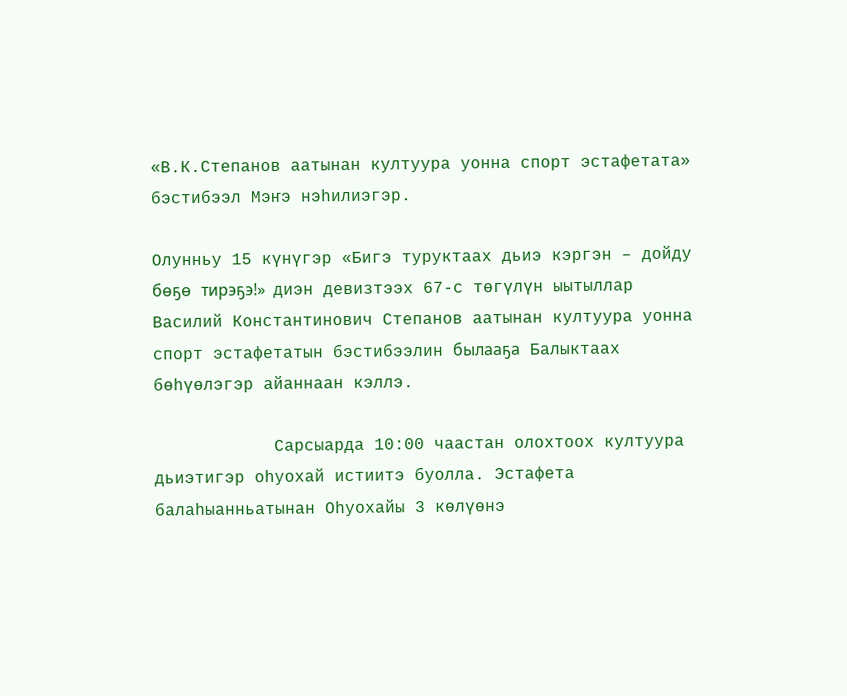«В.К.Степанов аатынан култуура уонна спорт эстафетата» бэстибээл Мэҥэ нэһилиэгэр.

Олунньу 15 күнүгэр «Бигэ туруктаах дьиэ кэргэн – дойду бөҕө тирэҕэ!»  диэн девизтээх 67-с төгүлүн ыытыллар Василий Константинович Степанов аатынан култуура уонна спорт эстафетатын бэстибээлин былааҕа Балыктаах бөһүөлэгэр айаннаан кэллэ.

            Сарсыарда 10:00 чаастан олохтоох култуура дьиэтигэр оһуохай истиитэ буолла. Эстафета балаһыанньатынан Оһуохайы 3 көлүөнэ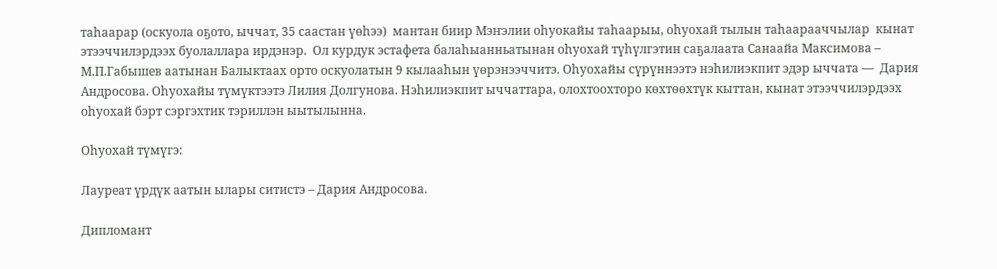таһаарар (оскуола оҕото, ыччат, 35 саастан үөһээ)  мантан биир Мэҥэлии оһуокайы таһаарыы, оһуохай тылын таһаарааччылар  кынат этээччилэрдээх буолаллара ирдэнэр.  Ол курдук эстафета балаһыанньатынан оһуохай түһүлгэтин саҕалаата Санаайа Максимова – М.П.Габышев аатынан Балыктаах орто оскуолатын 9 кылааһын үөрэнээччитэ. Оһуохайы сүрүннээтэ нэһилиэкпит эдэр ыччата —  Дария Андросова. Оһуохайы түмүктээтэ Лилия Долгунова. Нэһилиэкпит ыччаттара, олохтоохторо көхтөөхтүк кыттан, кынат этээччилэрдээх оһуохай бэрт сэргэхтик тэриллэн ыытылынна.

Оһуохай түмүгэ:

Лауреат үрдүк аатын ылары ситистэ – Дария Андросова.

Дипломант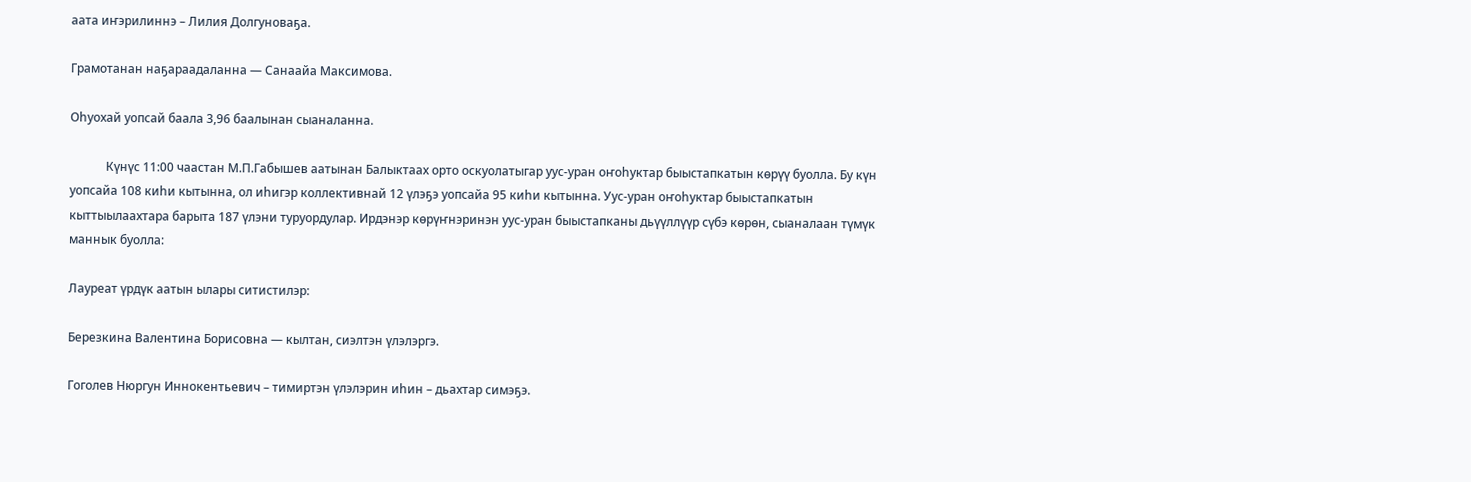аата иҥэрилиннэ – Лилия Долгуноваҕа.

Грамотанан наҕараадаланна — Санаайа Максимова.

Оһуохай уопсай баала 3,96 баалынан сыаналанна.

            Күнүс 11:00 чаастан М.П.Габышев аатынан Балыктаах орто оскуолатыгар уус-уран оҥоһуктар быыстапкатын көрүү буолла. Бу күн уопсайа 108 киһи кытынна, ол иһигэр коллективнай 12 үлэҕэ уопсайа 95 киһи кытынна. Уус-уран оҥоһуктар быыстапкатын кыттыылаахтара барыта 187 үлэни туруордулар. Ирдэнэр көрүҥнэринэн уус-уран быыстапканы дьүүллүүр сүбэ көрөн, сыаналаан түмүк маннык буолла:

Лауреат үрдүк аатын ылары ситистилэр:

Березкина Валентина Борисовна — кылтан, сиэлтэн үлэлэргэ.

Гоголев Нюргун Иннокентьевич – тимиртэн үлэлэрин иһин – дьахтар симэҕэ.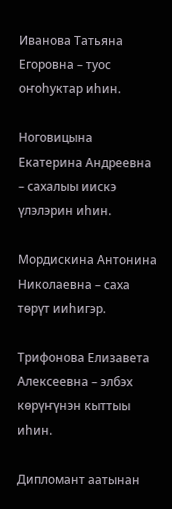Иванова Татьяна Егоровна – туос оҥоһуктар иһин.

Ноговицына Екатерина Андреевна – сахалыы иискэ үлэлэрин иһин.

Мордискина Антонина Николаевна – саха төрүт ииһигэр.

Трифонова Елизавета Алексеевна – элбэх көрүҥүнэн кыттыы иһин.

Дипломант аатынан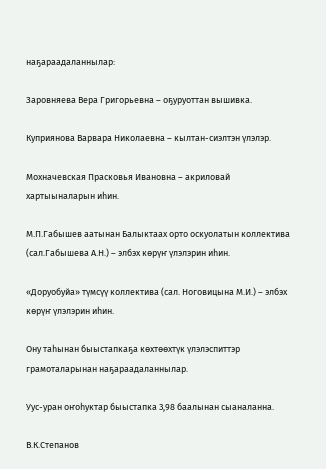наҕараадаланнылар:

Заровняева Вера Григорьевна – оҕуруоттан вышивка.

Куприянова Варвара Николаевна – кылтан-сиэлтэн үлэлэр.

Мохначевская Прасковья Ивановна – акриловай хартыыналарын иһин.

М.П.Габышев аатынан Балыктаах орто оскуолатын коллектива (сал.Габышева А.Н.) – элбэх көрүҥ үлэлэрин иһин.

«Доруобуйа» түмсүү коллектива (сал. Ноговицына М.И.) – элбэх көрүҥ үлэлэрин иһин.

Ону таһынан быыстапкаҕа көхтөөхтүк үлэлэспиттэр грамоталарынан наҕараадаланнылар.

Уус-уран оҥоһуктар быыстапка 3,98 баалынан сыаналанна.

В.К.Степанов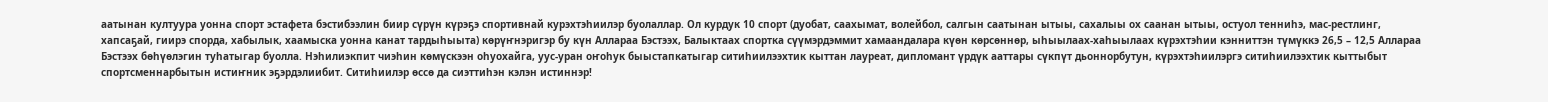аатынан култуура уонна спорт эстафета бэстибээлин биир сүрүн күрэҕэ спортивнай курэхтэһиилэр буолаллар. Ол курдук 10 спорт (дуобат, саахымат, волейбол, салгын саатынан ытыы, сахалыы ох саанан ытыы, остуол тенниһэ, мас-рестлинг, хапсаҕай, гиирэ спорда, хабылык, хаамыска уонна канат тардыһыыта) көрүҥнэригэр бу күн Аллараа Бэстээх, Балыктаах спортка сүүмэрдэммит хамаандалара күөн көрсөннөр, ыһыылаах-хаһыылаах күрэхтэһии кэнниттэн түмүккэ 26,5 – 12,5 Аллараа Бэстээх бөһүөлэгин туһатыгар буолла. Нэһилиэкпит чиэһин көмүскээн оһуохайга, уус-уран оҥоһук быыстапкатыгар ситиһиилээхтик кыттан лауреат, дипломант үрдүк ааттары сүкпүт дьоннорбутун, күрэхтэһиилэргэ ситиһиилээхтик кыттыбыт спортсменнарбытын истиҥник эҕэрдэлиибит. Ситиһиилэр өссө да сиэттиһэн кэлэн истиннэр!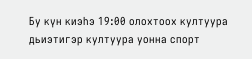Бу күн киэһэ 19:00 олохтоох култуура дьиэтигэр култуура уонна спорт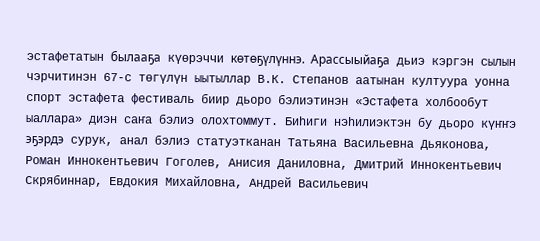эстафетатын былааҕа күөрэччи көтөҕүлүннэ.  Арассыыйаҕа дьиэ кэргэн сылын чэрчитинэн 67-с төгүлүн ыытыллар В.К. Степанов аатынан култуура уонна спорт эстафета фестиваль биир дьоро бэлиэтинэн «Эстафета холбообут ыаллара» диэн саҥа бэлиэ олохтоммут. Биһиги нэһилиэктэн бу дьоро күҥҥэ эҕэрдэ сурук, анал бэлиэ статуэтканан Татьяна Васильевна Дьяконова, Роман Иннокентьевич Гоголев, Анисия Даниловна, Дмитрий Иннокентьевич Скрябиннар, Евдокия Михайловна, Андрей Васильевич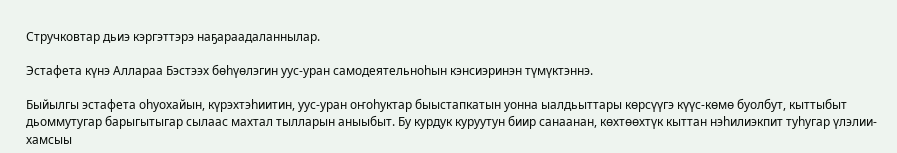Стручковтар дьиэ кэргэттэрэ наҕараадаланнылар.

Эстафета күнэ Аллараа Бэстээх бөһүөлэгин уус-уран самодеятельноһын кэнсиэринэн түмүктэннэ.

Быйылгы эстафета оһуохайын, күрэхтэһиитин, уус-уран оҥоһуктар быыстапкатын уонна ыалдьыттары көрсүүгэ күүс-көмө буолбут, кыттыбыт дьоммутугар барыгытыгар сылаас махтал тылларын аныыбыт. Бу курдук куруутун биир санаанан, көхтөөхтүк кыттан нэһилиэкпит туһугар үлэлии-хамсыы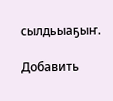сылдьыаҕыҥ.

Добавить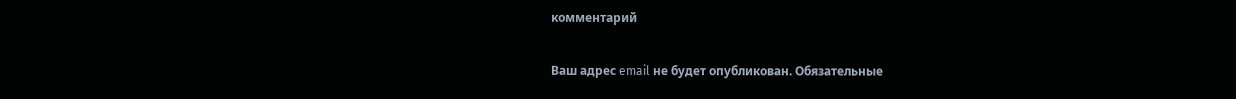комментарий

Ваш адрес email не будет опубликован. Обязательные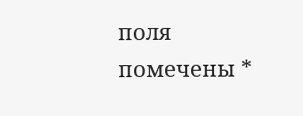поля помечены *